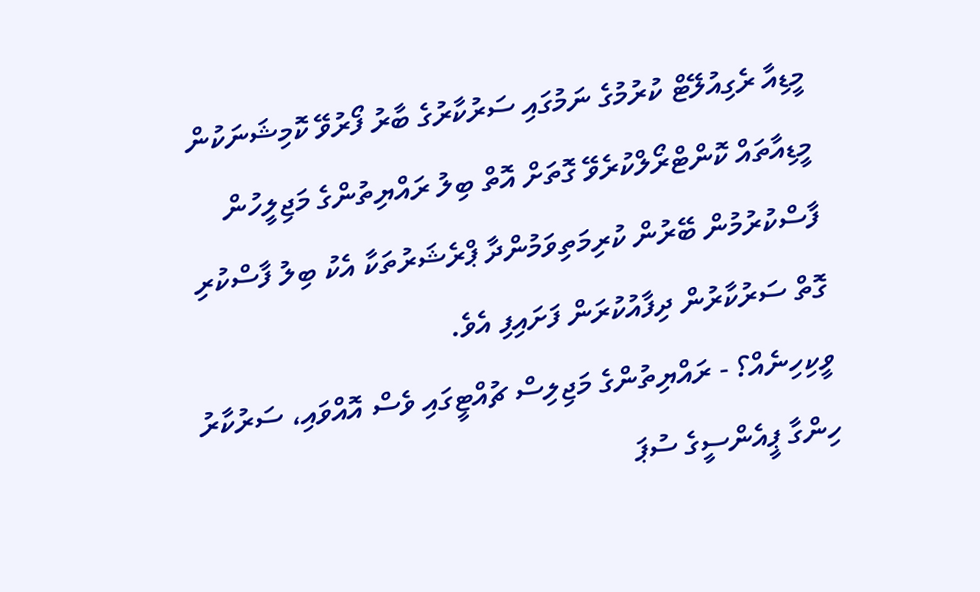މީޑިއާ ރެގިއުލޭޓް ކުރުމުގެ ނަމުގައި ސަރުކާރުގެ ބާރު ފޯރުވޭ ކޮމިޝަނަކުން މީޑިއާތައް ކޮންޓްރޯލްކުރެވޭ ގޮތަށް އޮތް ބިލު ރައްޔިތުންގެ މަޖިލީހުން ފާސްކުރުމުން ބޭރުން ކުރިމަތިވަމުންދާ ޕްރެޝަރުތަކާ އެކު ބިލު ފާސްކުރި ގޮތް ސަރުކާރުން ދިފާއުކުރަން ފަށައިފި އެވެ.
ވީކިހިނެއް؟ - ރައްޔިތުންގެ މަޖިލިސް ޗުއްޓީގައި ވެސް އޮއްވައި، ސަރުކާރު ހިންގާ ޕީއެންސީގެ ސުޕަ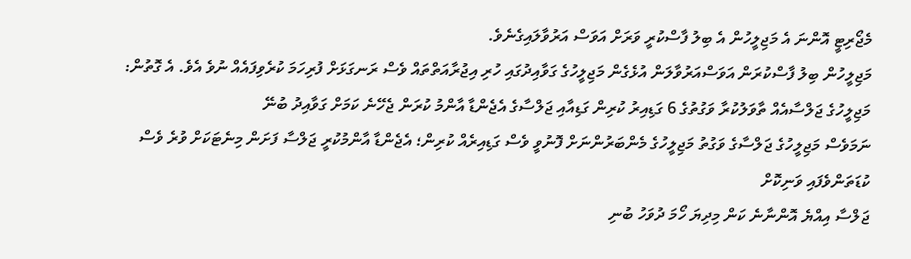މެޖޯރިޓީ އޮންނަ އެ މަޖިލީހުން އެ ބިލު ފާސްކުރީ ވަރަށް އަވަސް އަރުވާލައިގެނެވެ.
މަޖިލީހުން ބިލު ފާސްކުރަން އަވަސްއަރުވާލަން އުޅެގެން މަޖިލީހުގެ ގަވާއިދުގައި ހުރި އިޖުރާއަތްތައް ވެސް ރަނގަޅަށް ފުރިހަމަ ކުރެވިފައެއް ނުވެ އެވެ. އެ ގޮތުން:
މަޖިލީހުގެ ޖަލްސާއެއް ތާވަލުކުރާ ވަގުތުގެ 6 ގަޑިއިރު ކުރިން ގަޑިއާއި ޖަލްސާގެ އެޖެންޑާ އާންމު ކުރަން ޖެހޭނެ ކަމަށް ގަވާއިދު ބުނޭ
ނަމަވެސް މަޖިލީހުގެ ޖަލްސާގެ ވަގުތު މަޖިލީހުގެ މެންބަރުންނަށް ފޮނުވީ ވެސް ގަޑިއިރެއް ކުރިން؛ އެޖެންޑާ އާންމުކުރީ ޖަލްސާ ފަށަން މިނެޓަކަށް ވުރެ ވެސް ކުޑަތަންވެފައި ވަނިކޮށް
ޖަލްސާ އިއްޔެ އޮންނާނެ ކަން މިދިޔަ ހޯމަ ދުވަހު ބުނި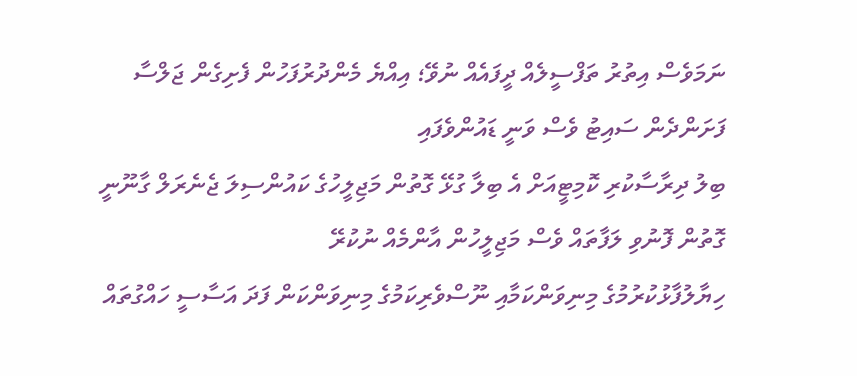ނަމަވެސް އިތުރު ތަފްސީލެއް ދީފައެއް ނުވޭ؛ އިއްޔެ މެންދުރުފަހުން ފެށިގެން ޖަލްސާ ފަށަންދެން ސައިޓު ވެސް ވަނީ ޑައުންވެފައި
ބިލު ދިރާސާކުރި ކޮމިޓީއަށް އެ ބިލާ ގުޅޭ ގޮތުން މަޖިލީހުގެ ކައުންސިލަ ޖެނެރަލް ގާނޫނީ ގޮތުން ފޮނުވި ލަފާތައް ވެސް މަޖިލީހުން އާންމެއް ނުކުރޭ
ހިޔާލުފާޅުކުރުމުގެ މިނިވަންކަމާއި ނޫސްވެރިކަމުގެ މިނިވަންކަން ފަދަ އަސާސީ ހައްގުތައް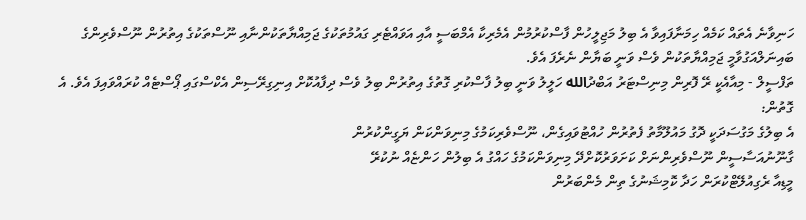ހަނިވާނެ އެތައް ކަމެއް ހިމަނާފައިވާ އެ ބިލު މަޖިލީހުން ފާސްކުރުމުން އެމެރިކާ އެމްބަސީ އާއި އަވައްޓެރި ގައުމުތަކުގެ ޖަމިއްޔާތަކުންނާއި ނޫސްތަކުގެ އިތުރުން ނޫސްވެރިންގެ ބައިނަލްއަގުވާމީ ޖަމިއްޔާތަކުން ވެސް ވަނީ ބަޔާން ނެރެފަ އެވެ.
ތަފްސީލް - މިއާއެކީ ރޭ ފޮރިން މިނިސްޓަރު އަބްދުالله ހަލީލު ވަނީ ބިލު ފާސްކުރި ގޮތުގެ އިތުރުން ބިލު ވެސް ދިފާއުކޮށް އިނިގިރޭސިން އެކްސްގައި ޕޯސްޓެއް ކުރައްވައިފަ އެވެ. އެ ގޮތުން:
އެ ބިލުގެ މަގުސަދަކީ ދޮގު މައުލޫމާތު ފެތުރުން ހުއްޓުވައިގެން، ނޫސްވެރިކަމުގެ މިނިވަންކަން ޔަގީންކުރުން
ގާނޫނުއަސާސީން ނޫސްވެރިންނަށް ކަށަވަރުކޮށްދޭ މިނިވަންކަމުގެ ހައްގު އެ ބިލުން ހަންޏެއް ނުކުރޭ
މީޑިއާ ރެގިއުލޭޓްކުރަން ހަދާ ކޮމިޝަނުގެ ތިން މެންބަރުން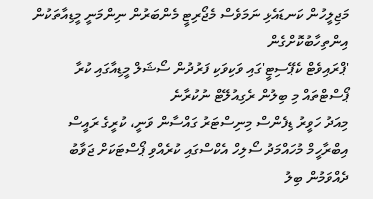މަޖިލީހުން ކަނޑައެޅި ނަމަވެސް މެޖޯރިޓީ މެންބަރުން ނިންމަނީ މީޑިއާތަކުން އިންތިހާބުކޮށްގެން
'ޕްރައިވެޓް ކެޕޭސިޓީ'ގައި ވަކިވަކި ފަރުދުން ސޯޝަލް މީޑިއާގައި ކުރާ ޕޯސްޓްތައް މި ބިލުން ރެގިއުލޭޓް ނުކުރާނެ
މިއަދު ހަވީރު ޑިފެންސް މިނިސްޓަރު ގައްސާން ވަނީ، ކުރީގެ ރައީސް އިބްރާހީމް މުހައްމަދު ސޯލިހް އެކްސްގައި ކުރެއްވި ޕޯސްޓަކަށް ޖަވާބު ދެއްވަމުން ބިލު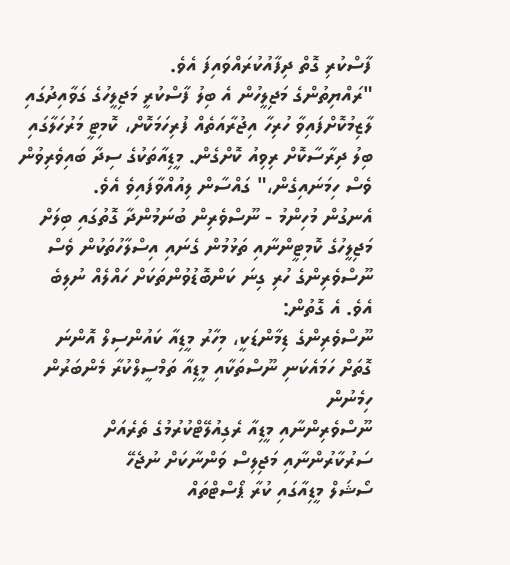ފާސްކުރި ގޮތް ދިފާއުކުރައްވައިފަ އެވެ.
"ރައްޔިތުންގެ މަޖިލީހުން އެ ބިލު ފާސްކުރީ މަޖިލީހުގެ ގަވާއިދުގައި ލާޒިމުކޮށްފައިވާ ހުރިހާ އިޖުރާއަތެއް ފުރިހަމަކޮށް، ކޮމިޓީ މަރުހަލާގައި ބިލު ދިރާސާކޮށް ރިވިއު ކޮށްގެން. މީޑިއާތަކުގެ ސިދާ ބައިވެރިވުން ވެސް ހިމަނައިގެން،" ގައްސާން ލިއުއްވާފައިވެ އެވެ.
އެނގުން މުހިންމު - ނޫސްވެރިން ބުނަމުންދާ ގޮތުގައި ބިލަށް މަޖިލީހުގެ ކޮމިޓީންނާއި ތަޅުމުން ގެނައި އިސްލާހުތަކުން ވެސް ނޫސްވެރިންގެ ހުރި ގިނަ ކަންބޮޑުވުންތަކަށް ހައްލެއް ނުލިބެ އެވެ. އެ ގޮތުން:
ނޫސްވެރިންގެ ޑިމާންޑަކީ، މިހާރު މީޑިއާ ކައުންސިލް އޮންނަ ގޮތަށް ހަމައެކަނި ނޫސްތަކާއި މީޑިއާ ތަމްސީލްކުރާ މެންބަރުން ހިމެނުން
ނޫސްވެރިންނާއި މީޑިއާ ރެގިއުލޭޓްކުރުމުގެ ތެރެއަށް ސަރުކާރުންނާއި މަޖިލިސް ވަންނާކަށް ނުޖެހޭ
ސޯޝަލް މީޑިއާގައި ކުރާ ޕޯސްޓްތައް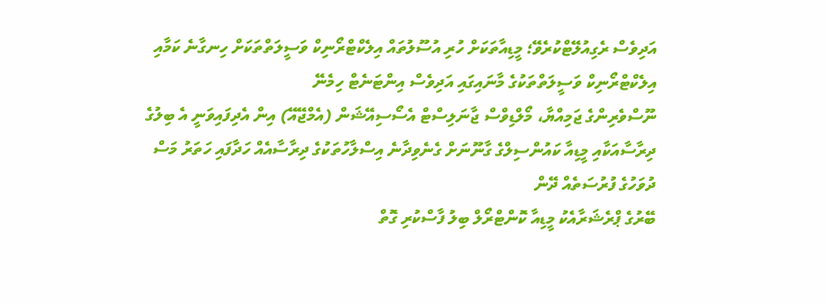އަދިވެސް ރެގިއުލޭޓްކުރެވޭ؛ މީޑިއާތަކަށް ހުރި އުސޫލުތައް އިލެކްޓްރޯނިކް ވަސީލަތްތަކަށް ހިނގާނެ ކަމާއި އިލެކްޓްރޯނިކް ވަސީލަތްތަކުގެ މާނައިގައި އަދިވެސް އިންޓަނެޓް ހިމެނޭ
ނޫސްވެރިންގެ ޖަމިއްޔާ، މޯލްޑިވްސް ޖާނަލިސްޓް އެސޯސިއޭޝަން (އެމްޖޭއޭ) އިން އެދިފައިވަނީ އެ ބިލުގެ ދިރާސާއަކާއި މީޑިއާ ކައުންސިލްގެ ގާނޫނަށް ގެނެވިދާނެ އިސްލާހުތަކުގެ ދިރާސާއެއް ހަދާފައި ހަތަރު މަސް ދުވަހުގެ ފުރުސަތެއް ދޭން
ބޭރުގެ ޕްރެޝަރާއެކު މީޑިއާ ކޮންޓްރޯލް ބިލު ފާސްކުރި ގޮތް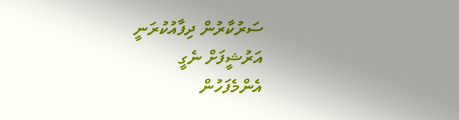ސަރުކާރުން ދިފާއުކުރަނީ
އަރުޝީފަށް ނެގީ
އެންމެފަހުން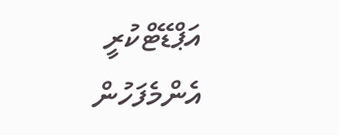އަޕްޑޭޓްކުރީ
އެންމެފަހުން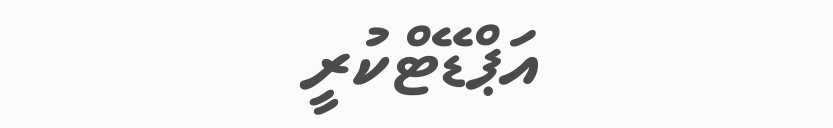އަޕްޑޭޓްކުރީ